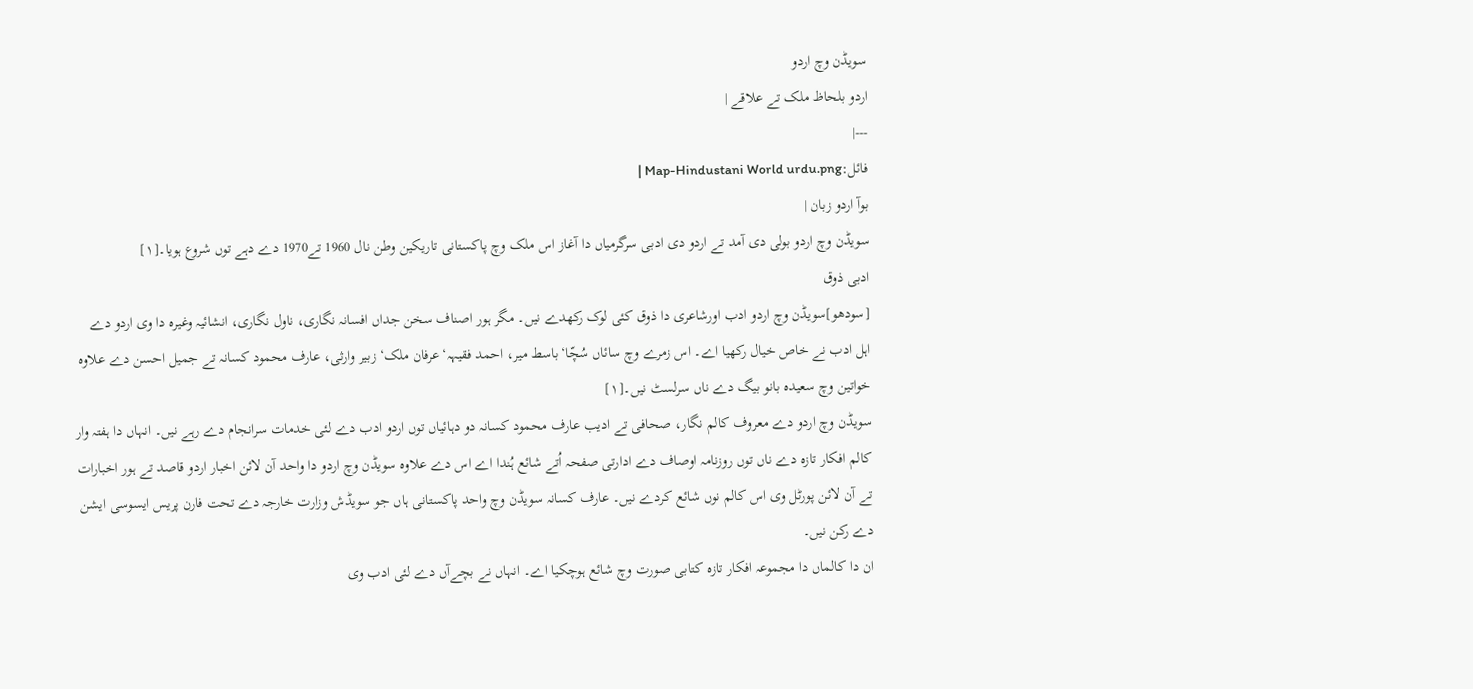سویڈن وچ اردو
اردو بلحاظ ملک تے علاقے |
---|
فائل:Map-Hindustani World urdu.png |
بوآ اردو زبان |
سویڈن وچ اردو بولی دی آمد تے اردو دی ادبی سرگرمیاں دا آغاز اس ملک وچ پاکستانی تاریکین وطن نال 1960 تے1970 دے دہے توں شروع ہويا۔[۱]
ادبی ذوق
[سودھو]سویڈن وچ اردو ادب اورشاعری دا ذوق کئی لوک رکھدے نيں۔ مگر ہور اصناف سخن جداں افسانہ نگاری، ناول نگاری، انشائیہ وغیرہ دا وی اردو دے اہل ادب نے خاص خیال رکھیا اے۔ اس زمرے وچ سائاں سُچّا‘باسط میر، احمد فقیہہ‘عرفان ملک‘ زبیر وارثی، عارف محمود کسانہ تے جمیل احسن دے علاوہ خواتین وچ سعیدہ بانو بیگ دے ناں سرلسٹ نيں۔[۱]
سویڈن وچ اردو دے معروف کالم نگار، صحافی تے ادیب عارف محمود کسانہ دو دہائیاں توں اردو ادب دے لئی خدمات سرانجام دے رہے نيں۔ انہاں دا ہفتہ وار کالم افکار تازہ دے ناں توں روزنامہ اوصاف دے ادارتی صفحہ اُتے شائع ہُندا اے اس دے علاوہ سویڈن وچ اردو دا واحد آن لائن اخبار اردو قاصد تے ہور اخبارات تے آن لائن پورٹل وی اس کالم نوں شائع کردے نيں۔ عارف کسانہ سویڈن وچ واحد پاکستانی ہاں جو سویڈش وزارت خارجہ دے تحت فارن پریس ایسوسی ایشن دے رکن نيں۔
ان دا کالماں دا مجموعہ افکار تازہ کتابی صورت وچ شائع ہوچکيا اے۔ انہاں نے بچےآں دے لئی ادب وی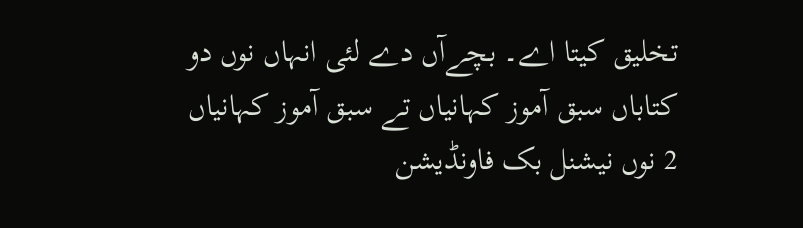تخلیق کیتا اے۔ بچےآں دے لئی انہاں نوں دو کتاباں سبق آموز کہانیاں تے سبق آموز کہانیاں 2 نوں نیشنل بک فاونڈیشن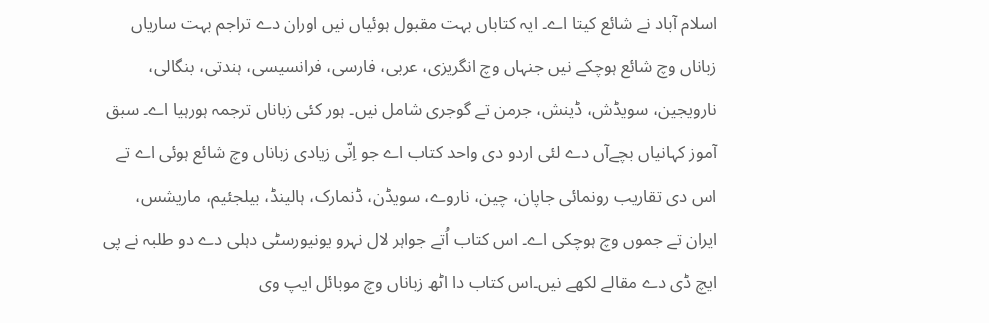اسلام آباد نے شائع کیتا اے۔ ایہ کتاباں بہت مقبول ہوئیاں نيں اوران دے تراجم بہت ساریاں زباناں وچ شائع ہوچکے نيں جنہاں وچ انگریزی، عربی، فارسی، فرانسیسی، ہندتی، بنگالی، نارویجین، سویڈش، ڈینش، جرمن تے گوجری شامل نيں۔ ہور کئی زباناں ترجمہ ہورہیا اے۔ سبق آموز کہانیاں بچےآں دے لئی اردو دی واحد کتاب اے جو اِنّی زیادی زباناں وچ شائع ہوئی اے تے اس دی تقاریب رونمائی جاپان، چین، ناروے، سویڈن، ڈنمارک، ہالینڈ، بیلجئیم، ماریشس، ایران تے جموں وچ ہوچکی اے۔ اس کتاب اُتے جواہر لال نہرو یونیورسٹی دہلی دے دو طلبہ نے پی ایچ ڈی دے مقالے لکھے نيں۔اس کتاب دا اٹھ زباناں وچ موبائل ایپ وی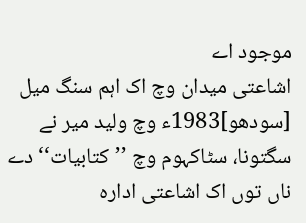موجود اے
اشاعتی میدان وچ اک اہم سنگ میل
[سودھو]1983ء وچ ولید میر نے سگتونا، سٹاکہوم وچ ’’کتابیات‘‘ دے ناں توں اک اشاعتی ادارہ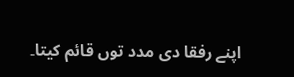اپنے رفقا دی مدد توں قائم کیتا۔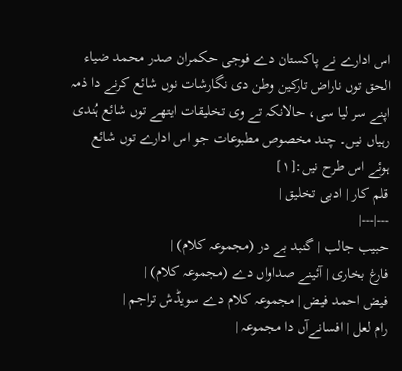اس ادارے نے پاکستان دے فوجی حکمران صدر محمد ضیاء الحق توں ناراض تارکین وطن دی نگارشات نوں شائع کرنے دا ذمہ اپنے سر لیا سی، حالانکہ تے وی تخلیقات ایتھے توں شائع ہُندی رہیاں نيں۔ چند مخصوص مطبوعات جو اس ادارے توں شائع ہوئے اس طرح نيں:[۱]
قلم کار | ادبی تخلیق |
---|---|
حبیب جالب | گنبد بے در (مجموعہ کلام) |
فارغ بخاری | آئینے صداواں دے (مجموعہ کلام) |
فیض احمد فیض | مجموعہ کلام دے سویڈش تراجم |
رام لعل | افسانےآں دا مجموعہ |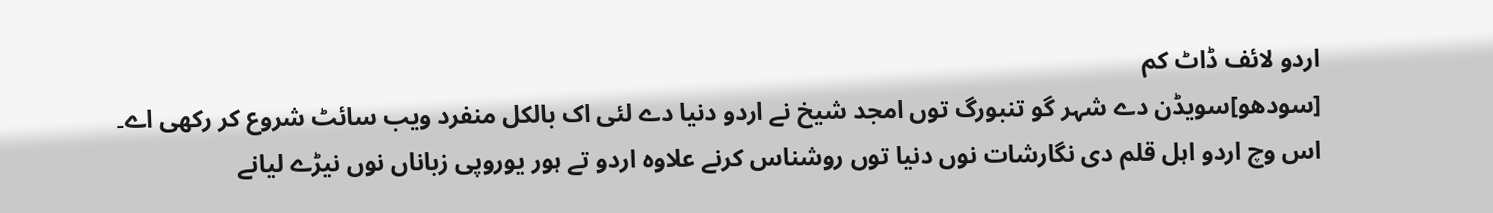اردو لائف ڈاٹ کم
[سودھو]سویڈن دے شہر گو تنبورگ توں امجد شیخ نے اردو دنیا دے لئی اک بالکل منفرد ویب سائٹ شروع کر رکھی اے۔ اس وچ اردو اہل قلم دی نگارشات نوں دنیا توں روشناس کرنے علاوہ اردو تے ہور یوروپی زباناں نوں نیڑے لیانے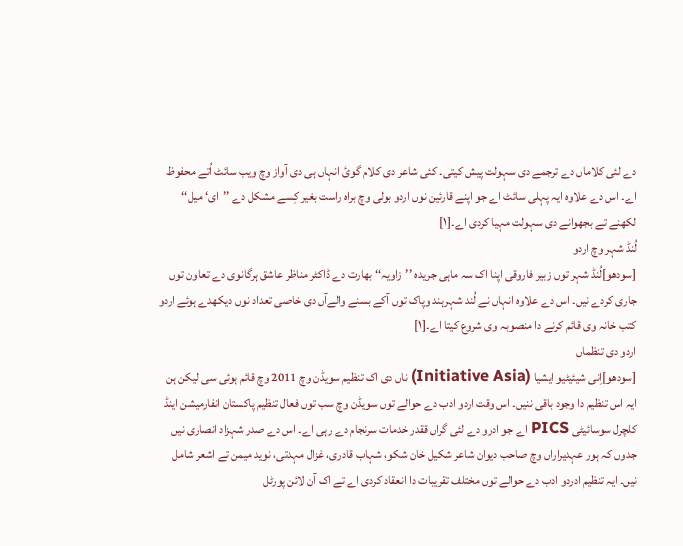دے لئی کلاماں دے ترجمے دی سہولت پیش کيتی۔ کئی شاعر دی کلام گوئ انہاں ہی دی آواز وچ ویب سائٹ اُتے محفوظ اے۔ اس دے علاوہ ایہ پہلی سائٹ اے جو اپنے قارئین نوں اردو بولی وچ براہ راست بغیر کِسے مشکل دے ’’ای‘ میل‘‘ لکھنے تے بجھوانے دی سہولت مہیا کردی اے۔[۱]
لُنڈ شہر وچ اردو
[سودھو]لُنڈ شہر توں زبیر فاروقی اپنا اک سہ ماہی جریدہ ’’زاویہ‘‘ بھارت دے ڈاکٹر مناظر عاشق ہرگانوی دے تعاون توں جاری کردے نيں۔ اس دے علاوہ انہاں نے لُند شہرہند وپاک توں آکے بسنے والےآں دی خاصی تعداد نوں دیکھدے ہوئے اردو کتب خانہ وی قائم کرنے دا منصوبہ وی شروع کیتا اے۔[۱]
اردو دی تنظماں
[سودھو]اِنی شیئیٹیو ایشیا (Initiative Asia) ناں دی اک تنظیم سویڈن وچ 2011 وچ قائم ہوئی سی لیکن ہن ایہ اس تنظیم دا وجود باقی ننيں۔ اس وقت اردو ادب دے حوالے توں سویڈن وچ سب توں فعال تنظیم پاکستان انفارمیشن اینڈ کلچرل سوسائیٹی PICS اے جو ادرو دے لئی گراں ققدر خدمات سرنجام دے رہی اے۔ اس دے صدر شہزاد انصاری نيں جدوں کہ ہور عہدیراراں وچ صاحب دیوان شاعر شکیل خان شکو، شہاب قادری، غزال مہدتی، نوید میمن تے اشعر شامل نيں۔ ایہ تنظیم ادردو ادب دے حوالے توں مختلف تقریبات دا انعقاد کردی اے تے اک آن لائن پورٹل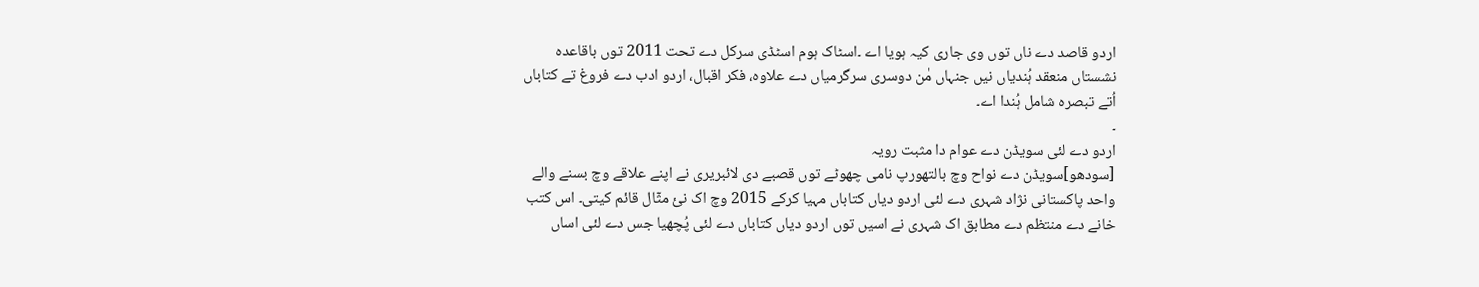اردو قاصد دے ناں توں وی جاری کیہ ہویا اے ۔اسٹاک ہوم اسٹڈی سرکل دے تحت 2011 توں باقاعدہ نشستاں منعقد ہُندیاں نيں جنہاں مٰن دوسری سرگرمیاں دے علاوہ، فکر اقبال، اردو ادب دے فروغ تے کتاباں اُتے تبصرہ شامل ہُندا اے۔
۔
اردو دے لئی سویڈن دے عوام دا مثبت رویہ
[سودھو]سویڈن دے نواح وچ بالتھورپ نامی چھوٹے توں قصبے دی لائبریری نے اپنے علاقے وچ بسنے والے واحد پاکستانی نژاد شہری دے لئی اردو دیاں کتاباں مہیا کرکے 2015 وچ اک نئ مثٓال قائم کيتی۔ اس کتب خانے دے منتظم دے مطابق اک شہری نے اسيں توں اردو دیاں کتاباں دے لئی پُچھیا جس دے لئی اساں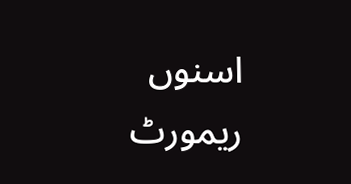اسنوں ریمورٹ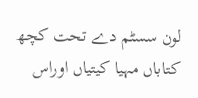لون سسٹم دے تحت کچھ کتاباں مہیا کيتیاں اوراس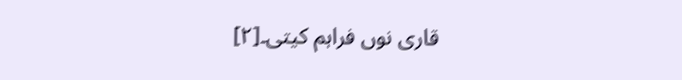قاری نوں فراہم کيتی۔[۲]